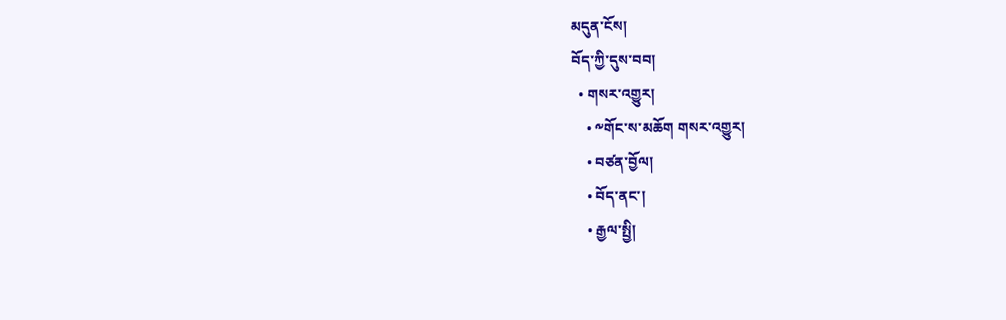མདུན་ངོས།
བོད་ཀྱི་དུས་བབ།
  • གསར་འགྱུར།
    • ༸གོང་ས་མཆོག གསར་འགྱུར།
    • བཙན་བྱོལ།
    • བོད་ནང་།
    • རྒྱལ་སྤྱི།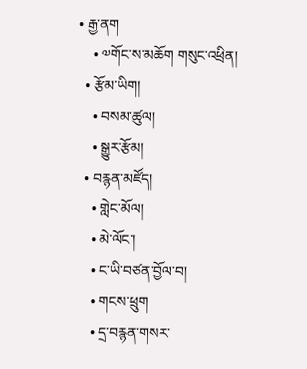• རྒྱ་ནག
    • ༧གོང་ས་མཆོག གསུང་འཕྲིན།
  • རྩོམ་ཡིག།
    • བསམ་ཚུལ།
    • སྒྱུར་རྩོམ།
  • བརྙན་མཛོད།
    • གླེང་མོལ།
    • མེ་ལོང་།
    • ང་ཡི་བཙན་བྱོལ་བ།
    • གངས་ཕྲུག
    • དྲ་བརྙན་གསར་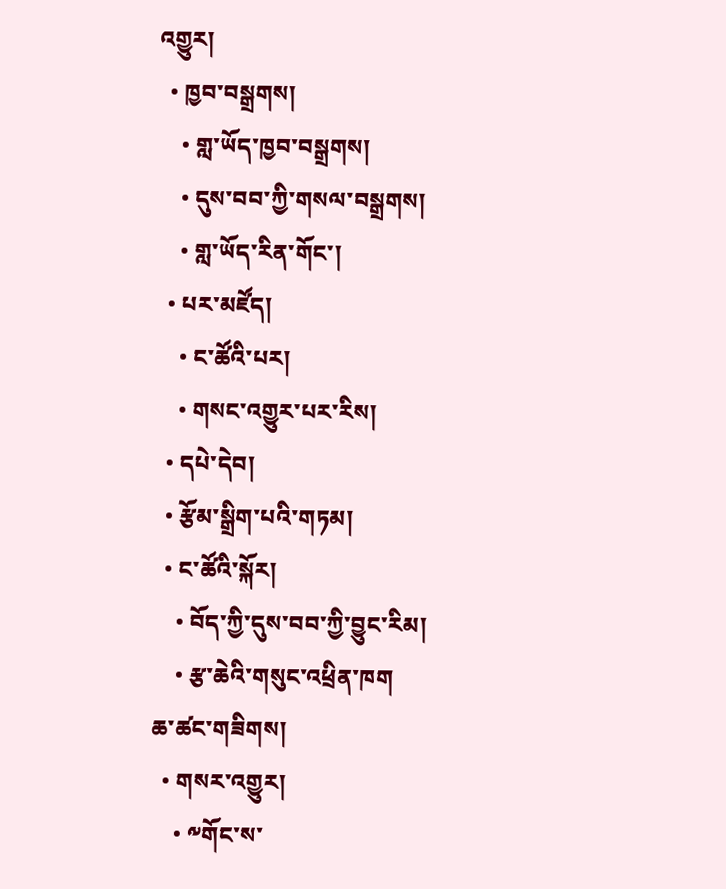འགྱུར།
  • ཁྱབ་བསྒྲགས།
    • གླ་ཡོད་ཁྱབ་བསྒྲགས།
    • དུས་བབ་ཀྱི་གསལ་བསྒྲགས།
    • གླ་ཡོད་རིན་གོང་།
  • པར་མཛོད།
    • ང་ཚོའི་པར།
    • གསང་འགྱུར་པར་རིས།
  • དཔེ་དེབ།
  • རྩོམ་སྒྲིག་པའི་གཏམ།
  • ང་ཚོའི་སྐོར།
    • བོད་ཀྱི་དུས་བབ་ཀྱི་བྱུང་རིམ།
    • རྩ་ཆེའི་གསུང་འཕྲིན་ཁག
ཆ་ཚང་གཟིགས།
  • གསར་འགྱུར།
    • ༸གོང་ས་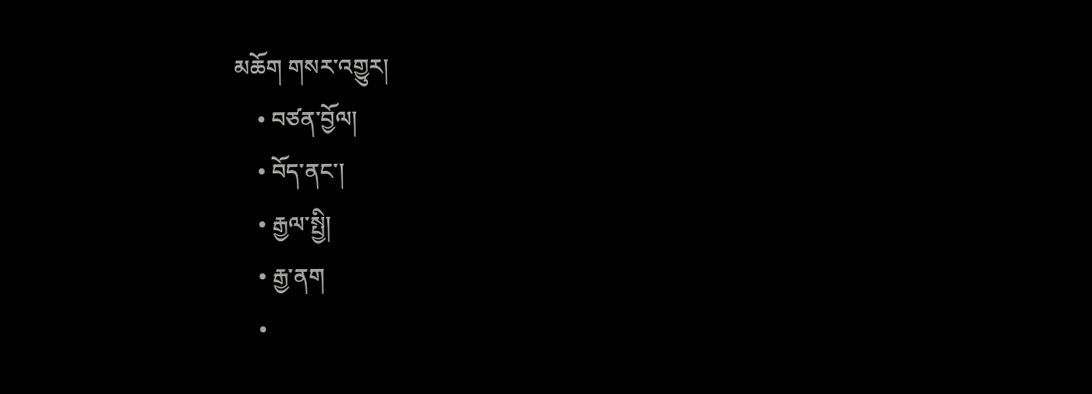མཆོག གསར་འགྱུར།
    • བཙན་བྱོལ།
    • བོད་ནང་།
    • རྒྱལ་སྤྱི།
    • རྒྱ་ནག
    •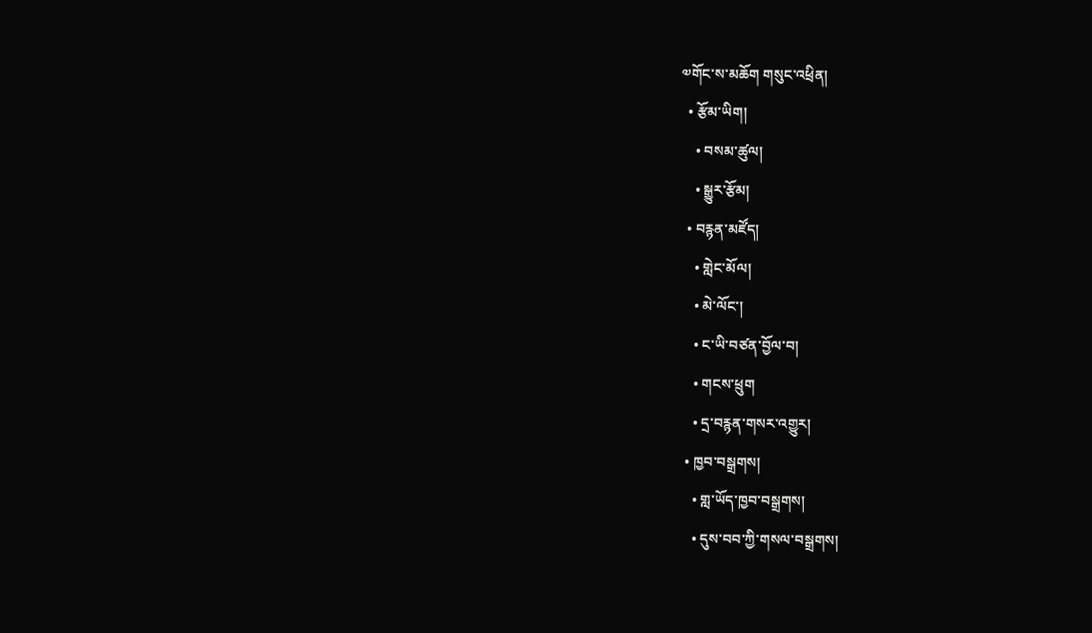༧གོང་ས་མཆོག གསུང་འཕྲིན།
  • རྩོམ་ཡིག།
    • བསམ་ཚུལ།
    • སྒྱུར་རྩོམ།
  • བརྙན་མཛོད།
    • གླེང་མོལ།
    • མེ་ལོང་།
    • ང་ཡི་བཙན་བྱོལ་བ།
    • གངས་ཕྲུག
    • དྲ་བརྙན་གསར་འགྱུར།
  • ཁྱབ་བསྒྲགས།
    • གླ་ཡོད་ཁྱབ་བསྒྲགས།
    • དུས་བབ་ཀྱི་གསལ་བསྒྲགས།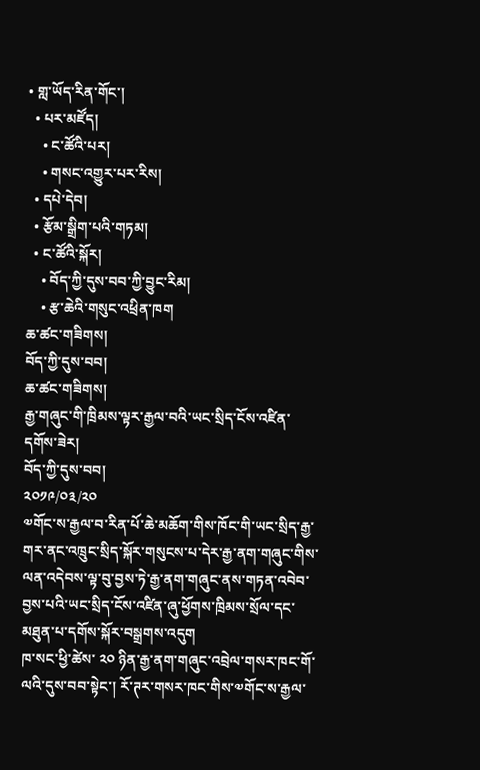• གླ་ཡོད་རིན་གོང་།
  • པར་མཛོད།
    • ང་ཚོའི་པར།
    • གསང་འགྱུར་པར་རིས།
  • དཔེ་དེབ།
  • རྩོམ་སྒྲིག་པའི་གཏམ།
  • ང་ཚོའི་སྐོར།
    • བོད་ཀྱི་དུས་བབ་ཀྱི་བྱུང་རིམ།
    • རྩ་ཆེའི་གསུང་འཕྲིན་ཁག
ཆ་ཚང་གཟིགས།
བོད་ཀྱི་དུས་བབ།
ཆ་ཚང་གཟིགས།
རྒྱ་གཞུང་གི་ཁྲིམས་ལྟར་རྒྱལ་བའི་ཡང་སྲིད་ངོས་འཛིན་དགོས་ཟེར།
བོད་ཀྱི་དུས་བབ།
༢༠༡༩/༠༣/༢༠
༧གོང་ས་རྒྱལ་བ་རིན་པོ་ཆེ་མཆོག་གིས་ཁོང་གི་ཡང་སྲིད་རྒྱ་གར་ནང་འཁྲུང་སྲིད་སྐོར་གསུངས་པ་དེར་རྒྱ་ནག་གཞུང་གིས་ལན་འདེབས་ལྟ་བུ་བྱས་ཏེ་རྒྱ་ནག་གཞུང་ནས་གཏན་འབེབ་བྱས་པའི་ཡང་སྲིད་ངོས་འཛིན་ཞུ་ཕྱོགས་ཁྲིམས་སྲོལ་དང་མཐུན་པ་དགོས་སྐོར་བསྒྲགས་འདུག
ཁ་སང་ཕྱི་ཚེས་ ༢༠ ཉིན་རྒྱ་ནག་གཞུང་འབྲེལ་གསར་ཁང་གོ་ལའི་དུས་བབ་སྟེང་། རོ་ཊར་གསར་ཁང་གིས་༧གོང་ས་རྒྱལ་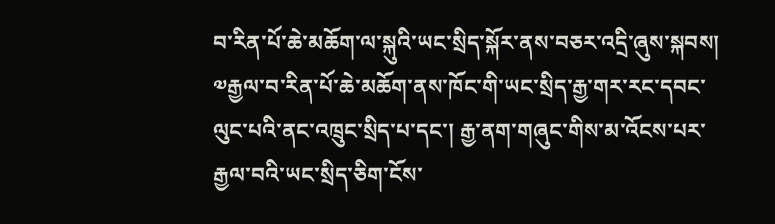བ་རིན་པོ་ཆེ་མཆོག་ལ་སྐུའི་ཡང་སྲིད་སྐོར་ནས་བཅར་འདྲི་ཞུས་སྐབས། ༧རྒྱལ་བ་རིན་པོ་ཆེ་མཆོག་ནས་ཁོང་གི་ཡང་སྲིད་རྒྱ་གར་རང་དབང་ལུང་པའི་ནང་འཁྲུང་སྲིད་པ་དང་། རྒྱ་ནག་གཞུང་གིས་མ་འོངས་པར་རྒྱལ་བའི་ཡང་སྲིད་ཅིག་ངོས་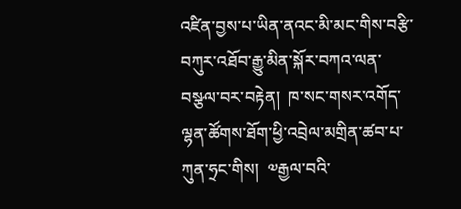འཛིན་བྱས་པ་ཡིན་ནའང་མི་མང་གིས་བརྩི་བཀུར་འཐོབ་རྒྱུ་མིན་སྐོར་བཀའ་ལན་བསྩལ་བར་བརྟེན།  ཁ་སང་གསར་འགོད་ལྷན་ཚོགས་ཐོག་ཕྱི་འབྲེལ་མགྲིན་ཚབ་པ་ཀུན་ཧྲང་གིས།  ༧རྒྱལ་བའི་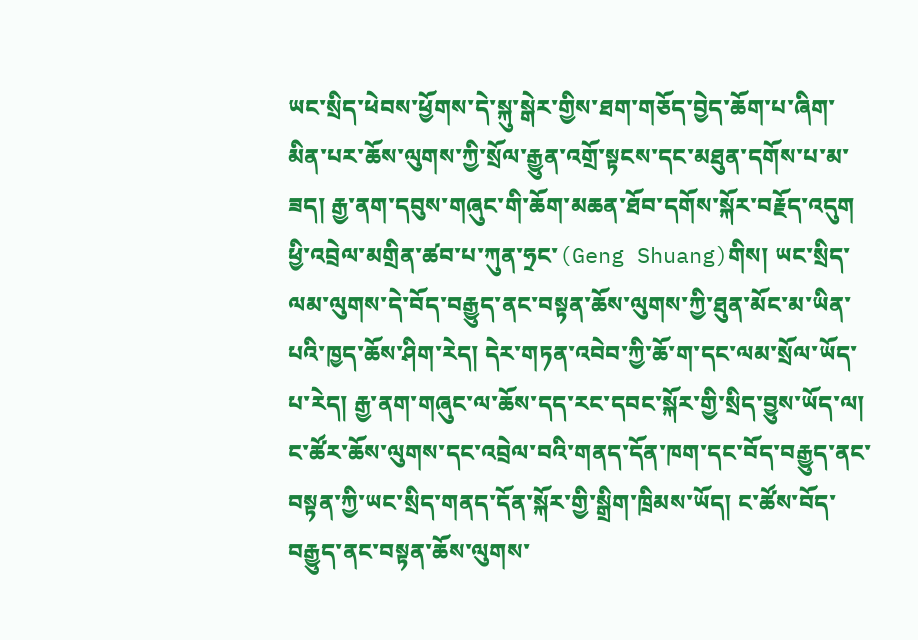ཡང་སྲིད་ཕེབས་ཕྱོགས་དེ་སྐུ་སྒེར་གྱིས་ཐག་གཅོད་བྱེད་ཆོག་པ་ཞིག་མིན་པར་ཆོས་ལུགས་ཀྱི་སྲོལ་རྒྱུན་འགྲོ་སྟངས་དང་མཐུན་དགོས་པ་མ་ཟད། རྒྱ་ནག་དབུས་གཞུང་གི་ཆོག་མཆན་ཐོབ་དགོས་སྐོར་བརྗོད་འདུག
ཕྱི་འབྲེལ་མགྲིན་ཚབ་པ་ཀུན་ཧྲང་(Geng Shuang)གིས། ཡང་སྲིད་ལམ་ལུགས་དེ་བོད་བརྒྱུད་ནང་བསྟན་ཆོས་ལུགས་ཀྱི་ཐུན་མོང་མ་ཡིན་པའི་ཁྱད་ཆོས་ཤིག་རེད། དེར་གཏན་འབེབ་ཀྱི་ཆོ་ག་དང་ལམ་སྲོལ་ཡོད་པ་རེད། རྒྱ་ནག་གཞུང་ལ་ཆོས་དད་རང་དབང་སྐོར་གྱི་སྲིད་བྱུས་ཡོད་ལ། ང་ཚོར་ཆོས་ལུགས་དང་འབྲེལ་བའི་གནད་དོན་ཁག་དང་བོད་བརྒྱུད་ནང་བསྟན་ཀྱི་ཡང་སྲིད་གནད་དོན་སྐོར་གྱི་སྒྲིག་ཁྲིམས་ཡོད། ང་ཚོས་བོད་བརྒྱུད་ནང་བསྟན་ཆོས་ལུགས་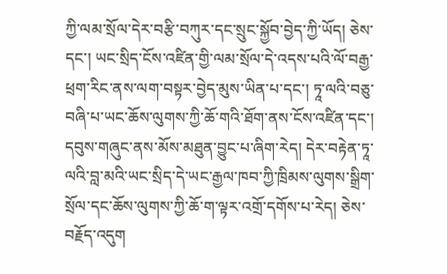ཀྱི་ལམ་སྲོལ་དེར་བརྩི་བཀུར་དང་སྲུང་སྐྱོབ་བྱེད་ཀྱི་ཡོད། ཅེས་དང་། ཡང་སྲིད་ངོས་འཛིན་གྱི་ལམ་སྲོལ་དེ་འདས་པའི་ལོ་བརྒྱ་ཕྲག་རིང་ནས་ལག་བསྟར་བྱེད་མུས་ཡིན་པ་དང་། ཏཱ་ལའི་བཅུ་བཞི་པ་ཡང་ཆོས་ལུགས་ཀྱི་ཆོ་གའི་ཐོག་ནས་ངོས་འཛིན་དང་། དབུས་གཞུང་ནས་མོས་མཐུན་བྱུང་པ་ཞིག་རེད། དེར་བརྟེན་ཏཱ་ལའི་བླ་མའི་ཡང་སྲིད་དེ་ཡང་རྒྱལ་ཁབ་ཀྱི་ཁྲིམས་ལུགས་སྒྲིག་སྲོལ་དང་ཆོས་ལུགས་ཀྱི་ཆོ་ག་ལྟར་འགྲོ་དགོས་པ་རེད། ཅེས་བརྗོད་འདུག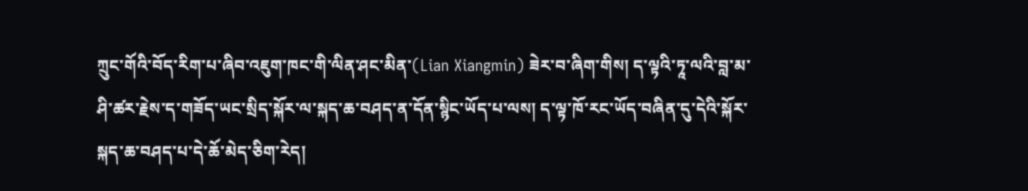ཀྲུང་གོའི་བོད་རིག་པ་ཞིབ་འཇུག་ཁང་གི་ལིན་ཤང་མིན་(Lian Xiangmin) ཟེར་བ་ཞིག་གིས། ད་ལྟའི་ཏཱ་ལའི་བླ་མ་ཤི་ཚར་རྗེས་ད་གཟོད་ཡང་སྲིད་སྐོར་ལ་སྐད་ཆ་བཤད་ན་དོན་སྙིང་ཡོད་པ་ལས། ད་ལྟ་ཁོ་རང་ཡོད་བཞིན་དུ་དེའི་སྐོར་སྐད་ཆ་བཤད་པ་དེ་ཆོ་མེད་ཅིག་རེད།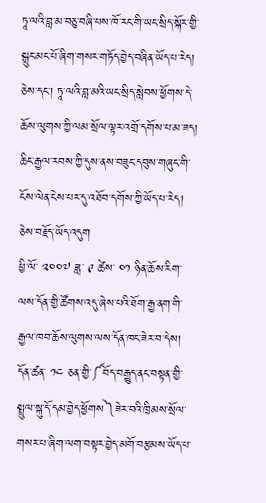ཏཱ་ལའི་བླ་མ་བཅུ་བཞི་པས་ཁོ་རང་གི་ཡང་སྲིད་སྐོར་གྱི་སྒྲུང་མང་པོ་ཞིག་གསར་གཏོད་བྱེད་བཞིན་ཡོད་པ་རེད། ཅེས་དང་། ཏཱ་ལའི་བླ་མའི་ཡང་སྲིད་སླེབས་ཕྱོགས་དེ་ཆོས་ལུགས་ཀྱི་ལམ་སྲོལ་ལྟར་འགྲོ་དགོས་པ་མ་ཟད། ཆིང་རྒྱལ་རབས་ཀྱི་དུས་ནས་བཟུང་དབུས་གཞུང་གི་ངོས་ལེན་ངེས་པར་དུ་འཐོབ་དགོས་ཀྱི་ཡོད་པ་རེད། ཅེས་བརྗོད་ཡོད་འདུག
ཕྱི་ལོ་ ༢༠༠༧ ཟླ་ ༩ ཚེས་ ༠༡ ཉིན་ཆོས་རིག་ལས་དོན་གྱི་ཚོགས་འདུ་ཞེས་པའི་ཐོག་རྒྱ་ནག་གི་རྒྱལ་ཁབ་ཆོས་ལུགས་ལས་དོན་ཁང་ཟེར་བ་དེས། དོན་ཚན་ ༡༤ ཅན་གྱི་༼བོད་བརྒྱུད་ནང་བསྟན་གྱི་སྤྲུལ་སྐུ་དོ་དམ་བྱེད་ཕྱོགས༽ཟེར་བའི་ཁྲིམས་སྲོལ་གསར་པ་ཞིག་ལག་བསྟར་བྱེད་མགོ་བརྩམས་ཡོད་པ་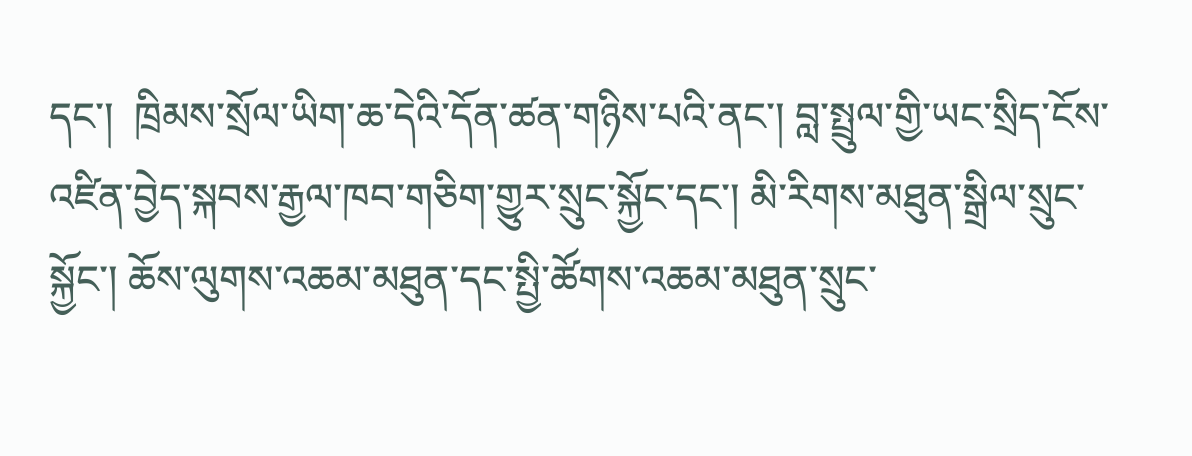དང་།  ཁྲིམས་སྲོལ་ཡིག་ཆ་དེའི་དོན་ཚན་གཉིས་པའི་ནང་། བླ་སྤྲུལ་གྱི་ཡང་སྲིད་ངོས་འཛིན་བྱེད་སྐབས་རྒྱལ་ཁབ་གཅིག་གྱུར་སྲུང་སྐྱོང་དང་། མི་རིགས་མཐུན་སྒྲིལ་སྲུང་སྐྱོང་། ཆོས་ལུགས་འཆམ་མཐུན་དང་སྤྱི་ཚོགས་འཆམ་མཐུན་སྲུང་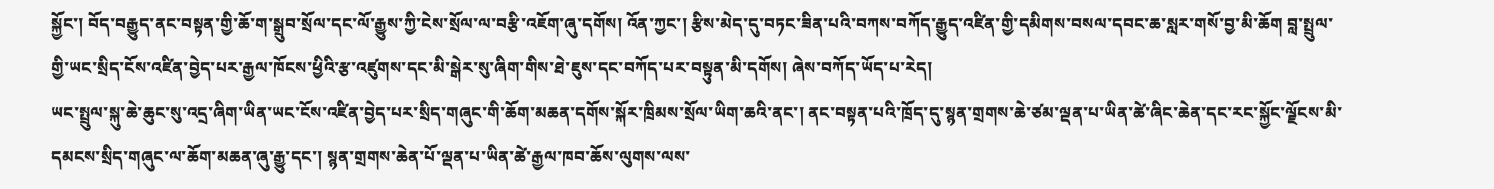སྐྱོང་། བོད་བརྒྱུད་ནང་བསྟན་གྱི་ཆོ་ག་སྒྲུབ་སྲོལ་དང་ལོ་རྒྱུས་ཀྱི་ངེས་སྲོལ་ལ་བརྩི་འཇོག་ཞུ་དགོས། འོན་ཀྱང་། རྩིས་མེད་དུ་བཏང་ཟིན་པའི་བཀས་བཀོད་རྒྱུད་འཛིན་གྱི་དམིགས་བསལ་དབང་ཆ་སླར་གསོ་བྱ་མི་ཆོག བླ་སྤྲུལ་གྱི་ཡང་སྲིད་ངོས་འཛིན་བྱེད་པར་རྒྱལ་ཁོངས་ཕྱིའི་རྩ་འཛུགས་དང་མི་སྒེར་སུ་ཞིག་གིས་ཐེ་ཇུས་དང་བཀོད་པར་བསྟུན་མི་དགོས། ཞེས་བཀོད་ཡོད་པ་རེད།
ཡང་སྤྲུལ་སྐུ་ཆེ་ཆུང་སུ་འདྲ་ཞིག་ཡིན་ཡང་ངོས་འཛིན་བྱེད་པར་སྲིད་གཞུང་གི་ཆོག་མཆན་དགོས་སྐོར་ཁྲིམས་སྲོལ་ཡིག་ཆའི་ནང་། ནང་བསྟན་པའི་ཁྲོད་དུ་སྙན་གྲགས་ཆེ་ཙམ་ལྡན་པ་ཡིན་ཚེ་ཞིང་ཆེན་དང་རང་སྐྱོང་ལྗོངས་མི་དམངས་སྲིད་གཞུང་ལ་ཆོག་མཆན་ཞུ་རྒྱུ་དང་། སྙན་གྲགས་ཆེན་པོ་ལྡན་པ་ཡིན་ཚེ་རྒྱལ་ཁབ་ཆོས་ལུགས་ལས་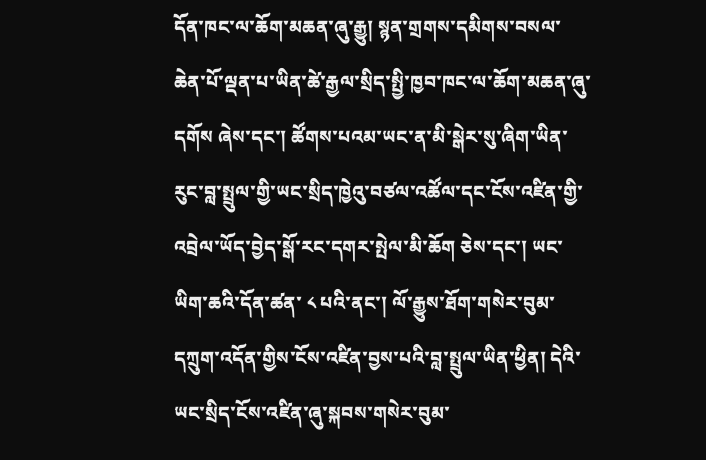དོན་ཁང་ལ་ཆོག་མཆན་ཞུ་རྒྱུ། སྙན་གྲགས་དམིགས་བསལ་ཆེན་པོ་ལྡན་པ་ཡིན་ཚེ་རྒྱལ་སྲིད་སྤྱི་ཁྱབ་ཁང་ལ་ཆོག་མཆན་ཞུ་དགོས ཞེས་དང་། ཚོགས་པའམ་ཡང་ན་མི་སྒེར་སུ་ཞིག་ཡིན་རུང་བླ་སྤྲུལ་གྱི་ཡང་སྲིད་ཁྱེའུ་བཙལ་འཚོལ་དང་ངོས་འཛིན་གྱི་འབྲེལ་ཡོད་བྱེད་སྒོ་རང་དགར་སྤེལ་མི་ཆོག ཅེས་དང་། ཡང་ཡིག་ཆའི་དོན་ཚན་ ༨ པའི་ནང་། ལོ་རྒྱུས་ཐོག་གསེར་བུམ་དཀྲུག་འདོན་གྱིས་ངོས་འཛིན་བྱས་པའི་བླ་སྤྲུལ་ཡིན་ཕྱིན། དེའི་ཡང་སྲིད་ངོས་འཛིན་ཞུ་སྐབས་གསེར་བུམ་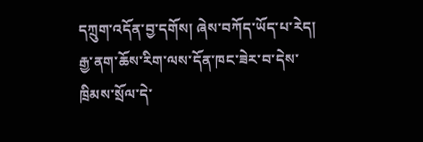དཀྲུག་འདོན་བྱ་དགོས། ཞེས་བཀོད་ཡོད་པ་རེད།
རྒྱ་ནག་ཆོས་རིག་ལས་དོན་ཁང་ཟེར་བ་དེས་ཁྲིམས་སྲོལ་དེ་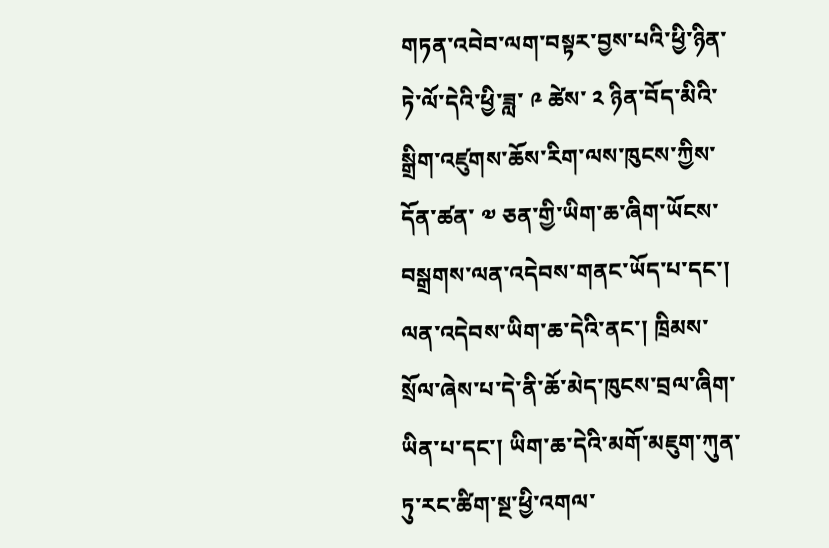གཏན་འབེབ་ལག་བསྟར་བྱས་པའི་ཕྱི་ཉིན་ཏེ་ལོ་དེའི་ཕྱི་ཟླ་ ༩ ཚེས་ ༢ ཉིན་བོད་མིའི་སྒྲིག་འཛུགས་ཆོས་རིག་ལས་ཁུངས་ཀྱིས་དོན་ཚན་ ༧ ཅན་གྱི་ཡིག་ཆ་ཞིག་ཡོངས་བསྒྲགས་ལན་འདེབས་གནང་ཡོད་པ་དང་། ལན་འདེབས་ཡིག་ཆ་དེའི་ནང་། ཁྲིམས་སྲོལ་ཞེས་པ་དེ་ནི་ཆོ་མེད་ཁུངས་བྲལ་ཞིག་ཡིན་པ་དང་། ཡིག་ཆ་དེའི་མགོ་མཇུག་ཀུན་ཏུ་རང་ཚིག་སྔ་ཕྱི་འགལ་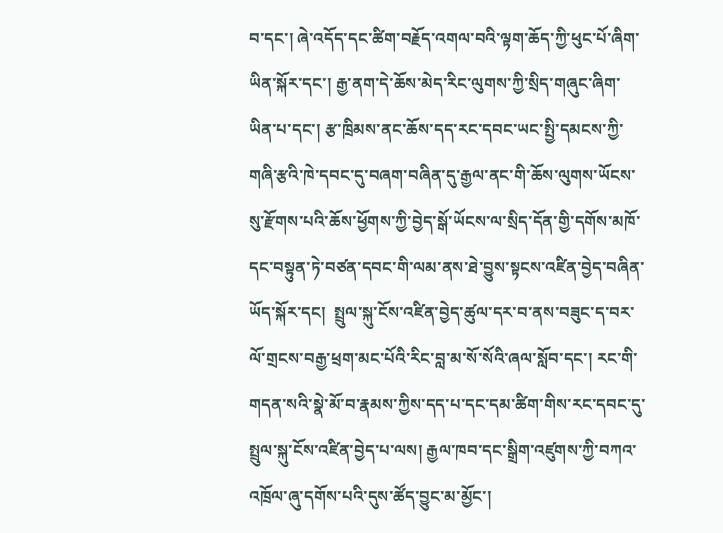བ་དང་། ཞེ་འདོད་དང་ཚིག་བརྗོད་འགལ་བའི་ལྟག་ཆོད་ཀྱི་ཕུང་པོ་ཞིག་ཡིན་སྐོར་དང་། རྒྱ་ནག་དེ་ཆོས་མེད་རིང་ལུགས་ཀྱི་སྲིད་གཞུང་ཞིག་ཡིན་པ་དང་། རྩ་ཁྲིམས་ནང་ཆོས་དད་རང་དབང་ཡང་སྤྱི་དམངས་ཀྱི་གཞི་རྩའི་ཁེ་དབང་དུ་བཞག་བཞིན་དུ་རྒྱལ་ནང་གི་ཆོས་ལུགས་ཡོངས་སུ་རྫོགས་པའི་ཆོས་ཕྱོགས་ཀྱི་བྱེད་སྒོ་ཡོངས་ལ་སྲིད་དོན་གྱི་དགོས་མཁོ་དང་བསྟུན་ཏེ་བཙན་དབང་གི་ལམ་ནས་ཐེ་བྱུས་སྟངས་འཛིན་བྱེད་བཞིན་ཡོད་སྐོར་དང།  སྤྲུལ་སྐུ་ངོས་འཛིན་བྱེད་ཚུལ་དར་བ་ནས་བཟུང་ད་བར་ལོ་གྲངས་བརྒྱ་ཕྲག་མང་པོའི་རིང་བླ་མ་སོ་སོའི་ཞལ་སློབ་དང་། རང་གི་གདན་སའི་སྣེ་མོ་བ་རྣམས་ཀྱིས་དད་པ་དང་དམ་ཚིག་གིས་རང་དབང་དུ་སྤྲུལ་སྐུ་ངོས་འཛིན་བྱེད་པ་ལས། རྒྱལ་ཁབ་དང་སྒྲིག་འཛུགས་ཀྱི་བཀའ་འཁྲོལ་ཞུ་དགོས་པའི་དུས་ཚོད་བྱུང་མ་མྱོང་།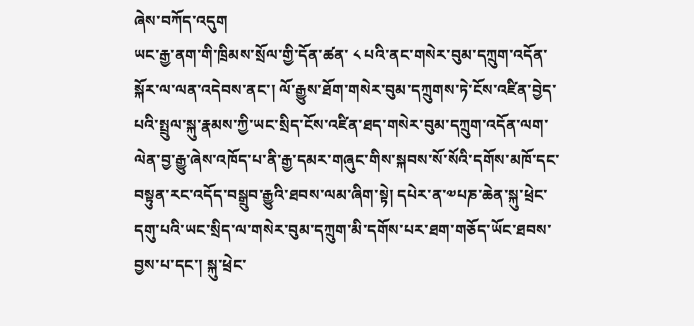ཞེས་བཀོད་འདུག
ཡང་རྒྱ་ནག་གི་ཁྲིམས་སྲོལ་གྱི་དོན་ཚན་ ༨ པའི་ནང་གསེར་བུམ་དཀྲུག་འདོན་སྐོར་ལ་ལན་འདེབས་ནང་། ལོ་རྒྱུས་ཐོག་གསེར་བུམ་དཀྲུགས་ཏེ་ངོས་འཛིན་བྱེད་པའི་སྤྲུལ་སྐུ་རྣམས་ཀྱི་ཡང་སྲིད་ངོས་འཛིན་ཐད་གསེར་བུམ་དཀྲུག་འདོན་ལག་ལེན་བྱ་རྒྱུ་ཞེས་འཁོད་པ་ནི་རྒྱ་དམར་གཞུང་གིས་སྐབས་སོ་སོའི་དགོས་མཁོ་དང་བསྟུན་རང་འདོད་བསྒྲུབ་རྒྱུའི་ཐབས་ལམ་ཞིག་སྟེ། དཔེར་ན་༧པཎ་ཆེན་སྐུ་ཕྲེང་དགུ་པའི་ཡང་སྲིད་ལ་གསེར་བུམ་དཀྲུག་མི་དགོས་པར་ཐག་གཅོད་ཡོང་ཐབས་བྱས་པ་དང་། སྐུ་ཕྲེང་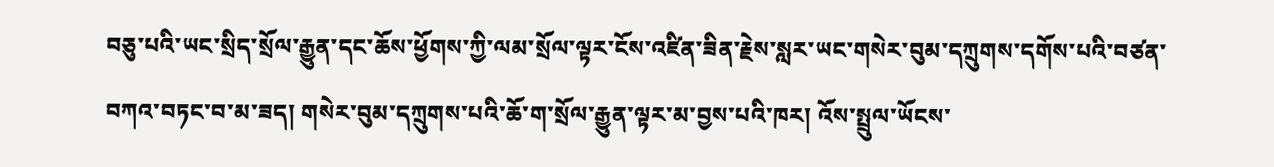བཅུ་པའི་ཡང་སྲིད་སྲོལ་རྒྱུན་དང་ཆོས་ཕྱོགས་ཀྱི་ལམ་སྲོལ་ལྟར་ངོས་འཛིན་ཟིན་རྗེས་སླར་ཡང་གསེར་བུམ་དཀྲུགས་དགོས་པའི་བཙན་བཀའ་བཏང་བ་མ་ཟད། གསེར་བུམ་དཀྲུགས་པའི་ཆོ་ག་སྲོལ་རྒྱུན་ལྟར་མ་བྱས་པའི་ཁར། འོས་སྤྲུལ་ཡོངས་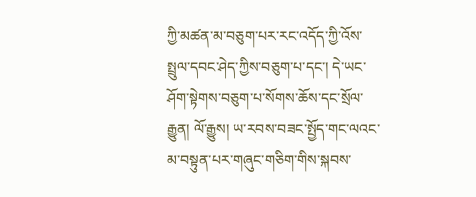ཀྱི་མཚན་མ་བཅུག་པར་རང་འདོད་ཀྱི་འོས་སྤྲུལ་དབང་ཤེད་ཀྱིས་བཅུག་པ་དང་། དེ་ཡང་ཤོག་སྟེགས་བཅུག་པ་སོགས་ཆོས་དང་སྲོལ་རྒྱུན། ལོ་རྒྱུས། ཡ་རབས་བཟང་སྤྱོད་གང་ལའང་མ་བསྟུན་པར་གཞུང་གཅིག་གིས་སྐབས་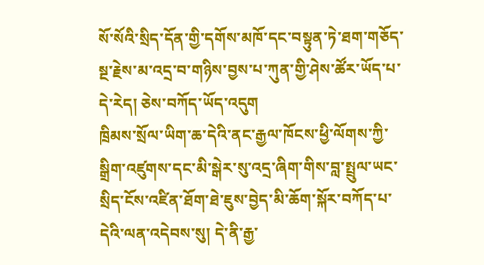སོ་སོའི་སྲིད་དོན་གྱི་དགོས་མཁོ་དང་བསྟུན་ཏེ་ཐག་གཅོད་སྔ་རྗེས་མ་འདྲ་བ་གཉིས་བྱས་པ་ཀུན་གྱི་ཤེས་ཚོར་ཡོད་པ་དེ་རེད། ཅེས་བཀོད་ཡོད་འདུག
ཁྲིམས་སྲོལ་ཡིག་ཆ་དེའི་ནང་རྒྱལ་ཁོངས་ཕྱི་ལོགས་ཀྱི་སྒྲིག་འཛུགས་དང་མི་སྒེར་སུ་འདྲ་ཞིག་གིས་བླ་སྤྲུལ་ཡང་སྲིད་ངོས་འཛིན་ཐོག་ཐེ་ཇུས་བྱེད་མི་ཆོག་སྐོར་བཀོད་པ་དེའི་ལན་འདེབས་སུ། དེ་ནི་རྒྱ་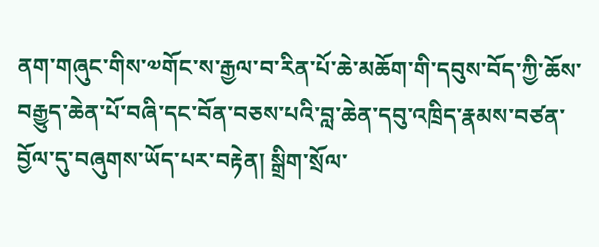ནག་གཞུང་གིས་༧གོང་ས་རྒྱལ་བ་རིན་པོ་ཆེ་མཆོག་གི་དབུས་བོད་ཀྱི་ཆོས་བརྒྱུད་ཆེན་པོ་བཞི་དང་བོན་བཅས་པའི་བླ་ཆེན་དབུ་འཁྲིད་རྣམས་བཙན་བྱོལ་དུ་བཞུགས་ཡོད་པར་བརྟེན། སྒྲིག་སྲོལ་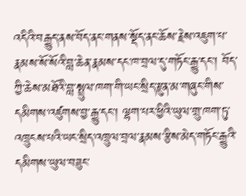འདིའི་བརྒྱུད་ནས་བོད་ནང་གནས་སྡོད་ནང་ཆོས་རྗེས་འཇུག་པ་རྣམས་སོ་སོའི་བླ་ཆེན་རྣམས་དང་ཁ་བྲལ་དུ་གཏོང་རྒྱུ་དང་། བོད་ཀྱི་ཆེས་མཐོའི་བླ་སྤྲུལ་ཁག་གི་ཡང་སྲིད་རྫུན་མ་གཞུང་གིས་དམིགས་འཛུགས་བྱ་རྒྱུ་དང་། ལྷག་པར་ཕྱིའི་ཡུལ་གྲུ་ཁག་ཏུ་འཁྲུངས་པའི་ཡང་སྲིད་འཁྲུལ་བྲལ་རྣམས་རྩིས་མེད་གཏོང་རྒྱུའི་དམིགས་ཡུལ་བཟུང་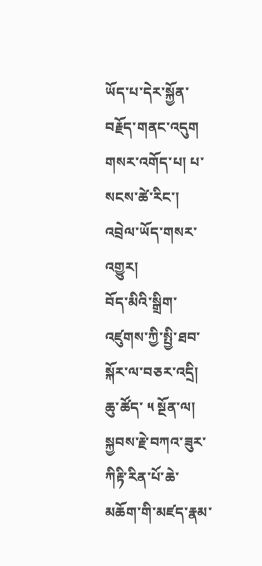ཡོད་པ་དེར་སྐྱོན་བརྗོད་གནང་འདུག
གསར་འགོད་པ། པ་སངས་ཚེ་རིང་།
འབྲེལ་ཡོད་གསར་འགྱུར།
བོད་མིའི་སྒྲིག་འཛུགས་ཀྱི་སྤྱི་ཐབ་སྐོར་ལ་བཅར་འདྲི།
ཆུ་ཚོད་ ༥ སྔོན་ལ།
སྐྱབས་རྗེ་བཀའ་ཟུར་ཀིརྟི་རིན་པོ་ཆེ་མཆོག་གི་མཛད་རྣམ་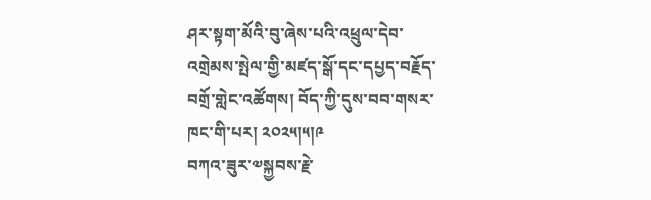ཤར་སྟག་མོའི་བུ་ཞེས་པའི་འཕྲུལ་དེབ་འགྲེམས་སྤེལ་གྱི་མཛད་སྒོ་དང་དཔྱད་བརྗོད་བགྲོ་གླེང་འཚོགས། བོད་ཀྱི་དུས་བབ་གསར་ཁང་གི་པར། ༢༠༢༥།༥།༩
བཀའ་ཟུར་༧སྐྱབས་རྗེ་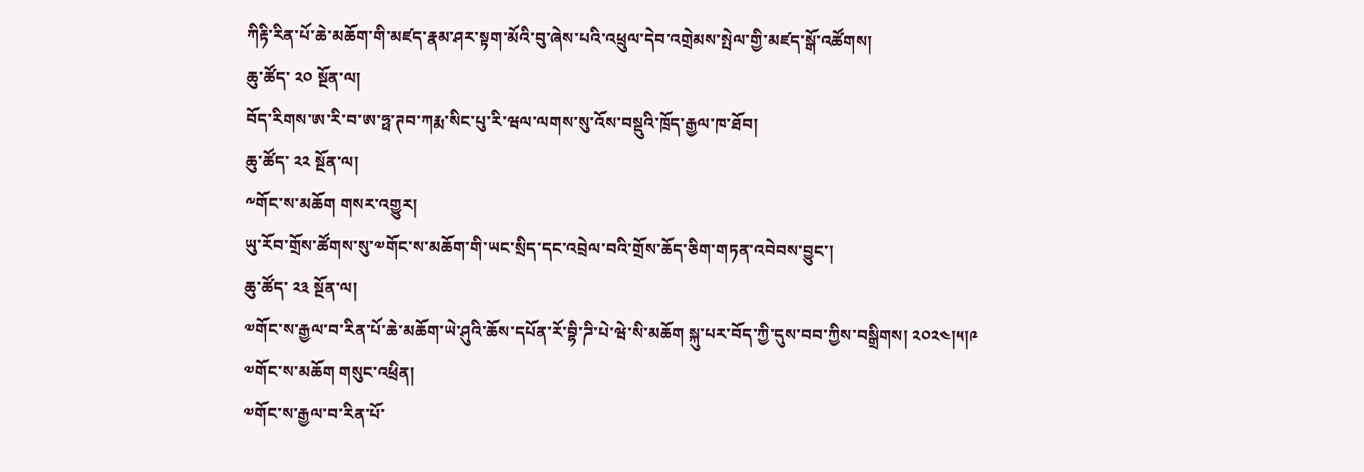ཀིརྟི་རིན་པོ་ཆེ་མཆོག་གི་མཛད་རྣམ་ཤར་སྟག་མོའི་བུ་ཞེས་པའི་འཕྲུལ་དེབ་འགྲེམས་སྤེལ་གྱི་མཛད་སྒོ་འཚོགས།
ཆུ་ཚོད་ ༢༠ སྔོན་ལ།
བོད་རིགས་ཨ་རི་བ་ཨ་ཧྥ་ཊབ་ཀརྨ་སིང་པུ་རི་ཝལ་ལགས་སུ་འོས་བསྡུའི་ཁྲོད་རྒྱལ་ཁ་ཐོབ།
ཆུ་ཚོད་ ༢༢ སྔོན་ལ།
༸གོང་ས་མཆོག གསར་འགྱུར།
ཡུ་རོབ་གྲོས་ཚོགས་སུ་༧གོང་ས་མཆོག་གི་ཡང་སྲིད་དང་འབྲེལ་བའི་གྲོས་ཆོད་ཅིག་གཏན་འབེབས་བྱུང་།
ཆུ་ཚོད་ ༢༣ སྔོན་ལ།
༧གོང་ས་རྒྱལ་བ་རིན་པོ་ཆེ་མཆོག་ཡེ་ཤུའི་ཆོས་དཔོན་རོ་བྷི་ཌི་པེ་ཝེ་སི་མཆོག སྐུ་པར་བོད་ཀྱི་དུས་བབ་ཀྱིས་བསྒྲིགས། ༢༠༢༤།༥།༩
༧གོང་ས་མཆོག གསུང་འཕྲིན།
༧གོང་ས་རྒྱལ་བ་རིན་པོ་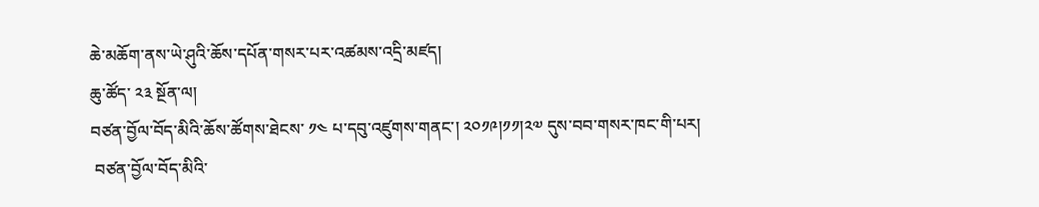ཆེ་མཆོག་ནས་ཡེ་ཤུའི་ཆོས་དཔོན་གསར་པར་འཚམས་འདྲི་མཛད།
ཆུ་ཚོད་ ༢༣ སྔོན་ལ།
བཙན་བྱོལ་བོད་མིའི་ཆོས་ཚོགས་ཐེངས་ ༡༤ པ་དབུ་འཛུགས་གནང་། ༢༠༡༩།༡༡།༢༧ དུས་བབ་གསར་ཁང་གི་པར།
 བཙན་བྱོལ་བོད་མིའི་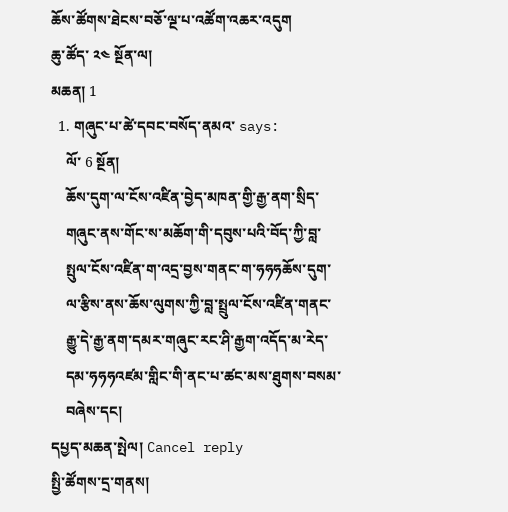ཆོས་ཚོགས་ཐེངས་བཅོ་ལྔ་པ་འཚོག་འཆར་འདུག
ཆུ་ཚོད་ ༢༤ སྔོན་ལ།
མཆན། 1
  1. གཞུང་པ་ཚེ་དབང་བསོད་ནམའ་ says:
    ལོ་ 6 སྔོན།
    ཆོས་དུག་ལ་ངོས་འཛིན་བྱེད་མཁན་གྱི་རྒྱ་ནག་སྲིད་
    གཞུང་ནས་གོང་ས་མཆོག་གི་དབུས་པའི་བོད་ཀྱི་བླ་
    སྤུལ་ངོས་འཛིན་ག་འདྲ་བྱས་གནང་ག་ཧཧཧཆོས་དུག་
    ལ་རྩིས་ནས་ཆོས་ལུགས་ཀྱི་བླ་སྤྲུལ་ངོས་འཛིན་གནང་
    རྒྱུ་དེ་རྒྱ་ནག་དམར་གཞུང་རང་ཤི་རྒྱག་འདོད་མ་རེད་
    དམ་ཧཧཧའཛམ་གླིང་གི་ནང་པ་ཚང་མས་ཐུགས་བསམ་
    བཞེས་དང།
དཔྱད་མཆན་སྤེལ། Cancel reply
སྤྱི་ཚོགས་དྲ་གནས།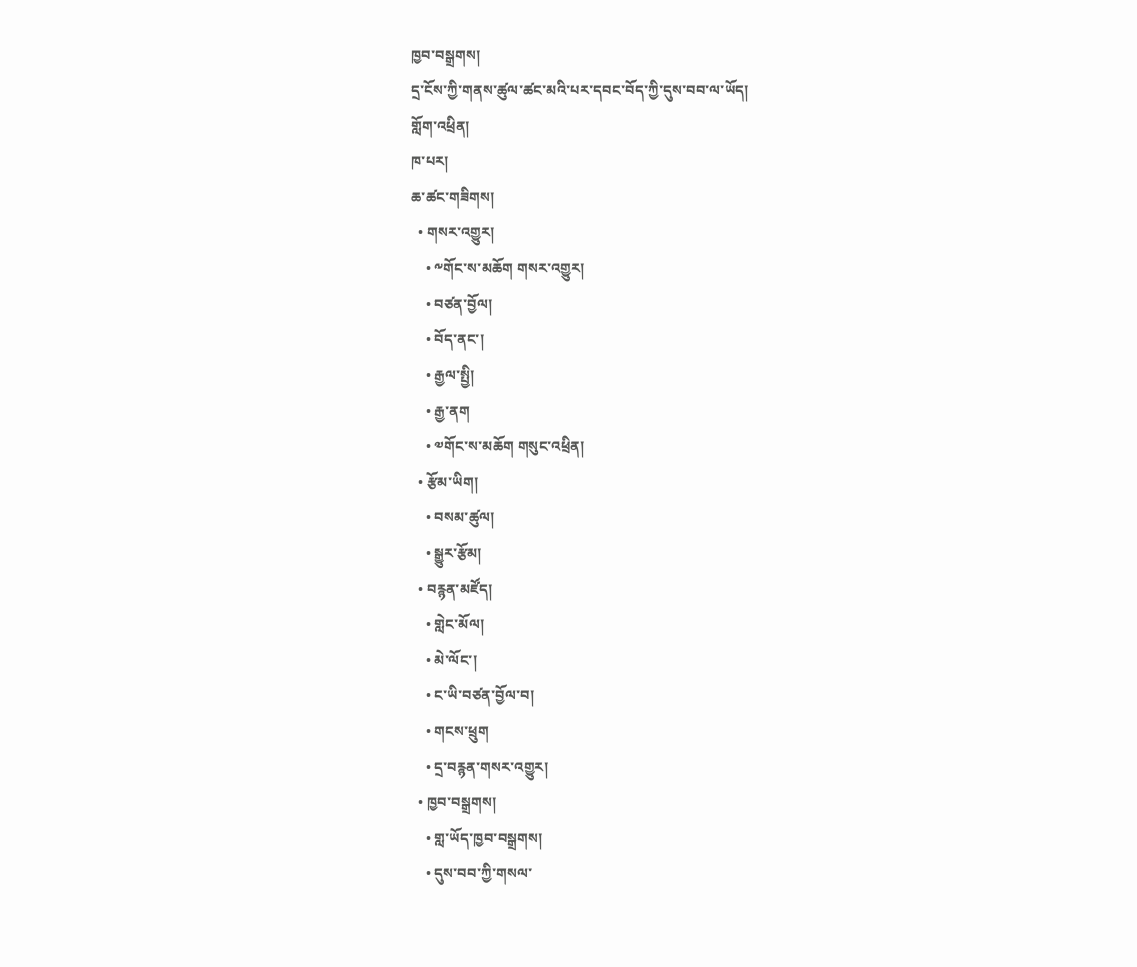ཁྱབ་བསྒྲགས།
དྲ་ངོས་ཀྱི་གནས་ཚུལ་ཚང་མའི་པར་དབང་བོད་ཀྱི་དུས་བབ་ལ་ཡོད།
གློག་འཕྲིན།
ཁ་པར།
ཆ་ཚང་གཟིགས།
  • གསར་འགྱུར།
    • ༸གོང་ས་མཆོག གསར་འགྱུར།
    • བཙན་བྱོལ།
    • བོད་ནང་།
    • རྒྱལ་སྤྱི།
    • རྒྱ་ནག
    • ༧གོང་ས་མཆོག གསུང་འཕྲིན།
  • རྩོམ་ཡིག།
    • བསམ་ཚུལ།
    • སྒྱུར་རྩོམ།
  • བརྙན་མཛོད།
    • གླེང་མོལ།
    • མེ་ལོང་།
    • ང་ཡི་བཙན་བྱོལ་བ།
    • གངས་ཕྲུག
    • དྲ་བརྙན་གསར་འགྱུར།
  • ཁྱབ་བསྒྲགས།
    • གླ་ཡོད་ཁྱབ་བསྒྲགས།
    • དུས་བབ་ཀྱི་གསལ་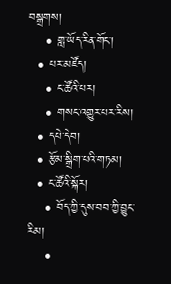བསྒྲགས།
    • གླ་ཡོད་རིན་གོང་།
  • པར་མཛོད།
    • ང་ཚོའི་པར།
    • གསང་འགྱུར་པར་རིས།
  • དཔེ་དེབ།
  • རྩོམ་སྒྲིག་པའི་གཏམ།
  • ང་ཚོའི་སྐོར།
    • བོད་ཀྱི་དུས་བབ་ཀྱི་བྱུང་རིམ།
    •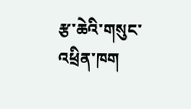རྩ་ཆེའི་གསུང་འཕྲིན་ཁག